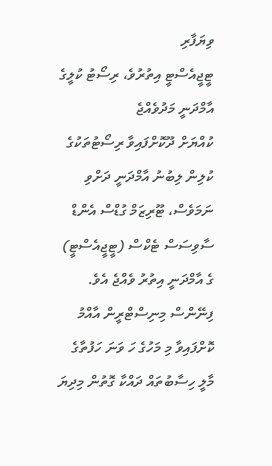ވިޔަފާރި
ޓީޖީއެސްޓީ އިތުރުވެ، ރިސޯޓު ކުލީގެ އާމްދަނީ މަދުވެއްޖެ
ކުއްޔަށް ދޫކޮށްފައިވާ ރިސޯޓުތަކުގެ ކުލިން ލިބުނު އާމްދަނީ ދަށްވި ނަމަވެސް، ޓޫރިޒަމް ގުޑްސް އެންޑް ސާވިސަސް ޓެކްސް (ޓީޖީއެސްޓީ) ގެ އާމްދަނީ އިތުރު ވެއްޖެ އެވެ.
ފިނޭންސް މިނިސްޓްރީން އާއްމު ކޮށްފައިވާ މި މަހުގެ ހަ ވަނަ ހަފުތާގެ މާލީ ހިސާބުތައް ދައްކާ ގޮތުން މިދިޔަ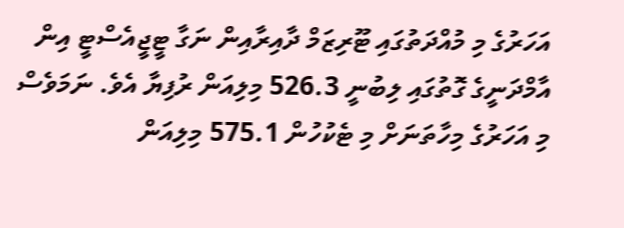އަހަރުގެ މި މުއްދަތުގައި ޓޫރިޒަމް ދާއިރާއިން ނަގާ ޓީޖީއެސްޓީ އިން އާމްދަނީގެ ގޮތުގައި ލިބުނީ 526.3 މިލިއަން ރުފިޔާ އެވެ. ނަމަވެސް މި އަހަރުގެ މިހާތަނަށް މި ޓެކުހުން 575.1 މިލިއަން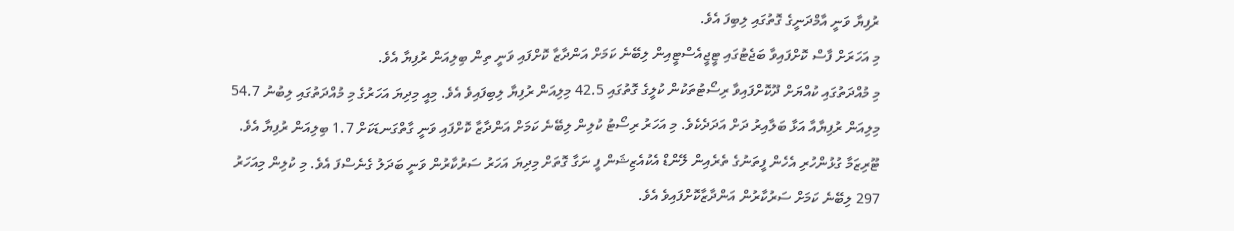ރުފިޔާ ވަނީ އާމްދަނީގެ ގޮތުގައި ލިބިފަ އެވެ.
މި އަހަރަށް ފާސް ކޮށްފައިވާ ބަޖެޓުގައި ޓީޖީއެސްޓީއިން ލިބޭނެ ކަމަށް އަންދާޒާ ކޮށްފައި ވަނީ ތިން ބިލިއަން ރުފިޔާ އެވެ.
މި މުއްދަތުގައި ކުއްޔަށް ދޫކޮށްފައިވާ ރިސޯޓުތަކުން ކުލީގެ ގޮތުގައި 42.5 މިލިއަން ރުފިޔާ ލިބިފައިވެ އެވެ. މިއީ މިދިޔަ އަހަރުގެ މި މުއްދަތުގައި ލިބުނު 54.7 މިލިއަން ރުފިޔާއާ އަޅާ ބަލާއިރު ދަށް އަދަދެކެވެ. މި އަހަރު ރިސޯޓު ކުލިން ލިބޭނެ ކަމަށް އަންދާޒާ ކޮށްފައި ވަނީ ގާތްގަނޑަކަށް 1.7 ބިލިއަން ރުފިޔާ އެވެ.
ޓޫރިޒަމާ ގުޅުންހުރި އެހެން ފީތަނުގެ ތެރެއިން ލޭންޑް އެކުއެޒިޝަން ފީ ނަގާ ގޮތަށް މިދިޔަ އަހަރު ސަރުކާރުން ވަނީ ބަދަލު ގެނެސްފަ އެވެ. މި ކުލިން މިއަހަރު 297 ލިބޭނެ ކަމަށް ސަރުކާރުން އަންދާޒާކޮށްފައިވެ އެވެ.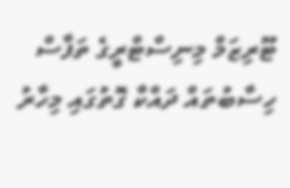ޓޫރިޒަމް މިނިސްޓްރީގެ ތަފާސް ހިސާބުތައް ދައްކާ ގޮތުގައި މިހާރު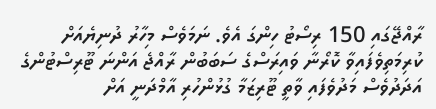ރާއްޖޭގައި 150 ރިސޯޓު ހިންގަ އެވެ. ނަމަވެސް މިހާރު ދުނިޔެއަށް ކުރިމަތިވެފައިވާ ކޮރޯނާ ވައިރަސްގެ ސަބަބުން ރާއްޖެ އަންނަ ޓޫރިސްޓުންގެ އަދަދުވެސް މަދުވެފައި ވާތީ ޓޫރިޒަމާ ގުޅުންހުރި އާމްދަނީ އަށް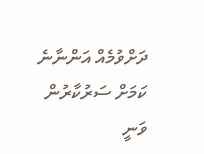ދަށްވުމެއް އަންނާނެ ކަމަށް ސަރުކާރުން ވަނީ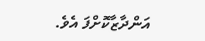އަންދާޒާކޮށްފަ އެވެ.